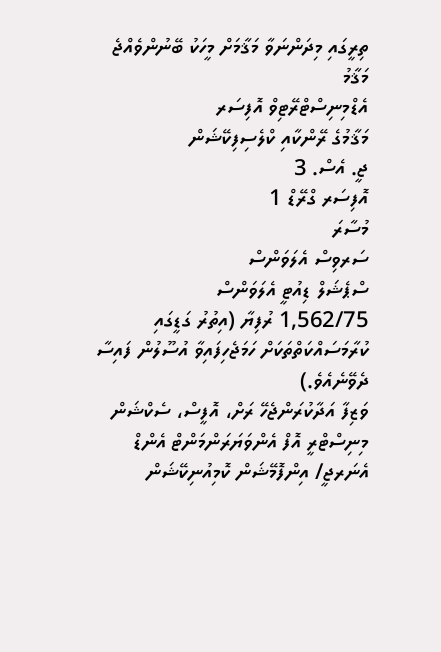ތިރީގައި މިދަންނަވާ މަޤާމަށް މީހަކު ބޭނުންވެއްޖެ
މަޤާމު
އެޑްމިނިސްޓްރޭޓިވް އޮފިސަރ
މަޤާމުގެ ރޭންކާއި ކްލެސިފިކޭޝަން
ޖީ. އެސް. 3
އޮފިސަރ ގްރޭޑް 1
މުސާރަ
ސަރވިސް އެލަވަންސް
ސްޕެޝަލް ޑިއުޓީ އެލަވަންސް
1,562/75 ރުފިޔާ (އިތުރު ގަޑީގައި ކުރާމަސައްކަތްތަކަށް ހަމަޖެހިފައިވާ އުސޫލުން ފައިސާ ދެވޭނެއެވެ.)
ވަޒިފާ އަދާކުރަންޖެހޭ ރަށް، އޮފީސް، ސެކްޝަން
މިނިސްޓްރީ އޮފް އެންވަޔަރަންމަންޓް އެންޑް އެނަރޖީ/ އިންފޮމޭޝަން ކޮމިއުނިކޭޝަން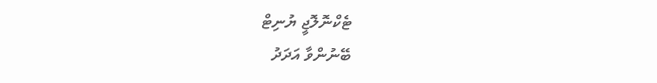ޓެކްނޮލޮޖީ ޔުނިޓް
ބޭނުންވާ އަދަދު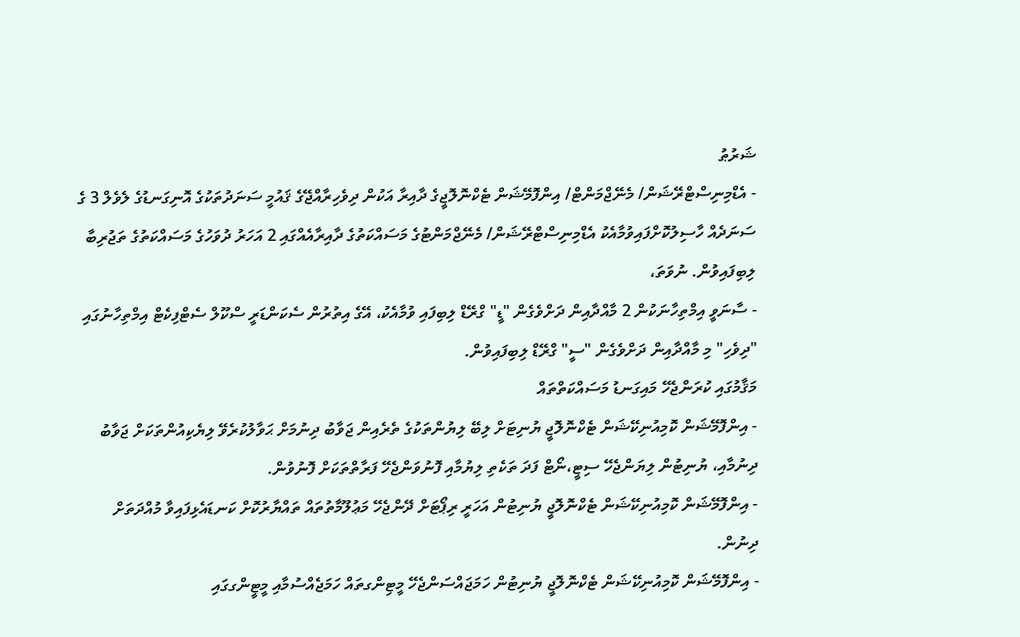ޝަރުޠު
- އެޑްމިނިސްޓްރޭޝަން/ މެނޭޖްމަންޓް/ އިންފޮމޭޝަން ޓެކްނޮލޮޖީގެ ދާއިރާ އަކުން ދިވެހިރާއްޖޭގެ ޤައުމީ ސަނަދުތަކުގެ އޮނިގަނޑުގެ ލެވެލް 3 ގެ ސަނަދެއް ހާސިލުކޮށްފައިވުމާއެކު އެޑްމިނިސްޓްރޭޝަން/ މެނޭޖްމަންޓުގެ މަސައްކަތުގެ ދާއިރާއެއްގައި 2 އަހަރު ދުވަހުގެ މަސައްކަތުގެ ތަޖުރިބާ ލިބިފައިވުން. ނުވަތަ،
- ސާނަވީ އިމްތިހާނަކުން 2 މާއްދާއިން ދަށްވެގެން "ޑީ" ގްރޭޑް ލިބިފައި ވުމާއެކު، އޭގެ އިތުރުން ސެކަންޑަރީ ސްކޫލް ސެޓްފިކެޓް އިމްތިހާނުގައި "ދިވެހި" މި މާއްދާއިން ދަށްވެގެން "ސީ" ގްރޭޑް ލިބިފައިވުން.
މަޤާމުގައި ކުރަންޖެހޭ މައިގަނޑު މަސައްކަތްތައް
- އިންފޮމޭޝަން ކޮމިއުނިކޭޝަން ޓެކްނޮލޮޖީ ޔުނިޓަށް ލިބޭ ލިޔުންތަކުގެ ތެރެއިން ޖަވާބު ދިނުމަށް ޙަވާލުކުރެވޭ ލިޔެކިއުންތަކަށް ޖަވާބު ދިނުމާއި، ޔުނިޓުން ލިޔަންޖެހޭ ސިޓީ،ނޯޓް ފަދަ ތަކެތި ލިޔުމާއި ފޮނުވަންޖެހޭ ފަރާތްތަކަށް ފޮނުވުން.
- އިންފޮމޭޝަން ކޮމިއުނިކޭޝަން ޓެކްނޮލޮޖީ ޔުނިޓުން އަހަރީ ރިޕޯޓަށް ދޭންޖެހޭ މަޢުލޫމާތުތައް ތައްޔާރުކޮށް ކަނޑައެޅިފައިވާ މުއްދަތަށް ދިނުން.
- އިންފޮމޭޝަން ކޮމިއުނިކޭޝަން ޓެކްނޮލޮޖީ ޔުނިޓުން ހަމަޖައްސަންޖެހޭ މީޓިންގތައް ހަމަޖެއްސުމާއި މީޓީންގގައި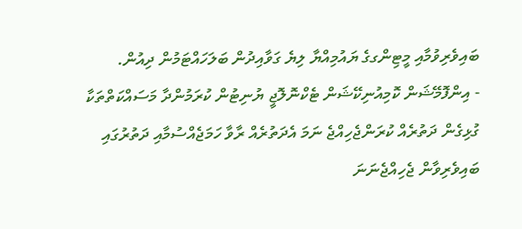ބައިވެރިވުމާއި މީޓިންގގެ ޔައުމިއްޔާ ލިޔެ ގަވާއިދުން ބަލަހައްޓަމުން ދިއުން.
- އިންފޮމޭޝަން ކޮމިއުނިކޭޝަން ޓެކްނޮލޮޖީ ޔުނިޓުން ކުރަމުންދާ މަސައްކަތްތަކާ ގުޅިގެން ދަތުރެއް ކުރަންޖެހިއްޖެ ނަމަ އެދަތުރެއް ރާވާ ހަމަޖެއްސުމާއި ދަތުރުގައި ބައިވެރިވާން ޖެހިއްޖެނަނަ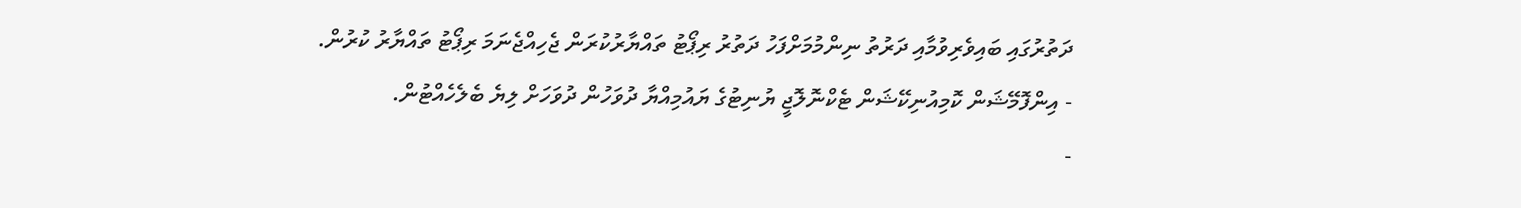ދަތުރުގައި ބައިވެރިވުމާއި ދަރުތު ނިންމުމަށްފަހު ދަތުރު ރިޕޯޓު ތައްޔާރުކުރަން ޖެހިއްޖެނަމަ ރިޕޯޓު ތައްޔާރު ކުރުން.
- އިންފޮމޭޝަން ކޮމިއުނިކޭޝަން ޓެކްނޮލޮޖީ ޔުނިޓުގެ ޔައުމިއްޔާ ދުވަހުން ދުވަހަށް ލިޔެ ބެލެހެއްޓުން.
-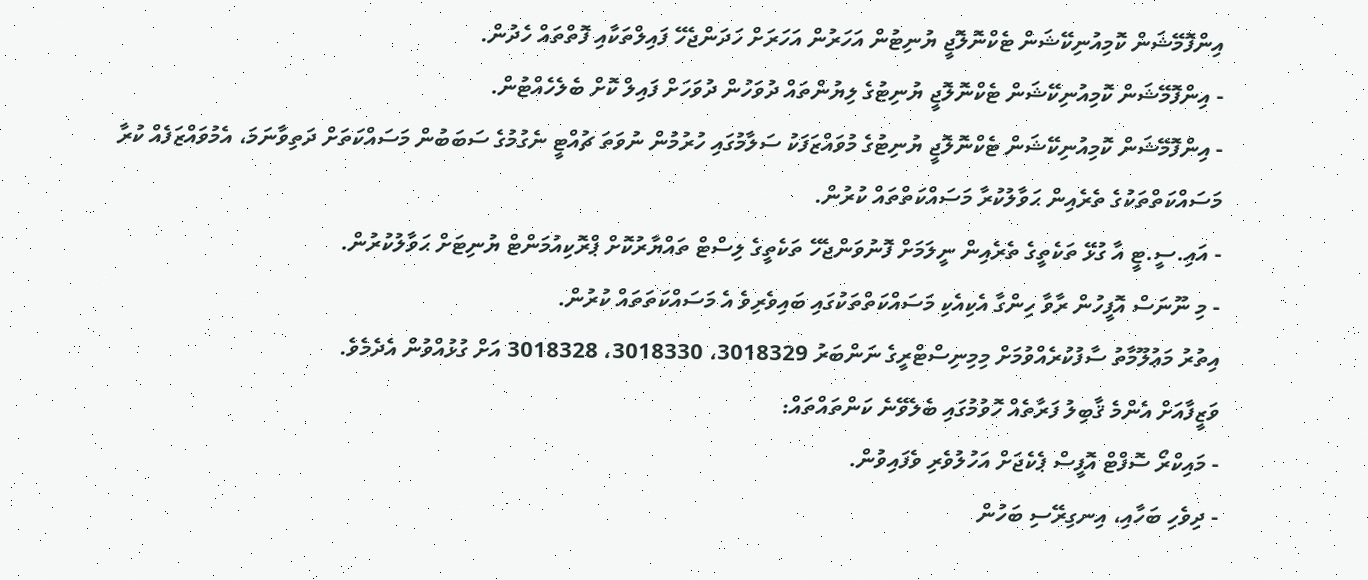އިންފޮމޭޝަން ކޮމިއުނިކޭޝަން ޓެކްނޮލޮޖީ ޔުނިޓުން އަހަރުން އަހަރަށް ހަދަންޖެހޭ ފައިލްތަކާއި ފޮތްތައް ހެދުން.
- އިންފޮމޭޝަން ކޮމިއުނިކޭޝަން ޓެކްނޮލޮޖީ ޔުނިޓުގެ ލިޔުންތައް ދުވަހުން ދުވަހަށް ފައިލް ކޮށް ބެލެހެއްޓުން.
- އިންފޮމޭޝަން ކޮމިއުނިކޭޝަން ޓެކްނޮލޮޖީ ޔުނިޓުގެ މުވައްޒަފަކު ސަލާމުގައި ހުރުމުން ނުވަތަ ޗުއްޓީ ނެގުމުގެ ސަބަބުން މަސައްކަތަށް ދަތިވާނަމަ، އެމުވައްޒަފެއް ކުރާ މަސައްކަތްތަކުގެ ތެރެއިން ޙަވާލުކުރާ މަސައްކަތްތައް ކުރުން.
- އައި.ސީ.ޓީ އާ ގުޅޭ ތަކެތީގެ ތެރެއިން ނީލަމަށް ފޮނުވަންޖެހޭ ތަކެތީގެ ލިސްޓް ތައްޔާރުކޮށް ޕްރޮކިއުމަންޓް ޔުނިޓަށް ޙަވާލުކުރުން.
- މި ނޫނަސް އޮފީހުން ރާވާ ހިންގާ އެކިއެކި މަސައްކަތްތަކުގައި ބައިވެރިވެ އެ މަސައްކަތަތައް ކުރުން.
އިތުރު މަޢުލޫމާތު ސާފުކުރެއްވުމަށް މިމިނިސްޓްރީގެ ނަންބަރު 3018329، 3018330، 3018328 އަށް ގުޅުއްވުން އެދެމެވެ.
ވަޒީފާއަށް އެންމެ ޤާބިލު ފަރާތެއް ހޮވުމުގައި ބެލެވޭނެ ކަންތައްތައް:
- މައިކްރޯ ސޮފްޓް އޮފީސް ޕެކެޖަށް އަހުލުވެރި ވެފައިވުން.
- ދިވެހި ބަހާއި، އިނގިރޭސި ބަހުން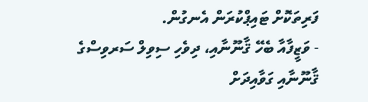ފަރިތަކޮށް ޓައިޕްކުރަން އެނގުން.
- ވަޒީފާއާ ބެހޭ ޤާނޫނާއި، ދިވެހި ސިވިލް ސަރވިސްގެ ޤާނޫނާއި ގަވާއިދަށް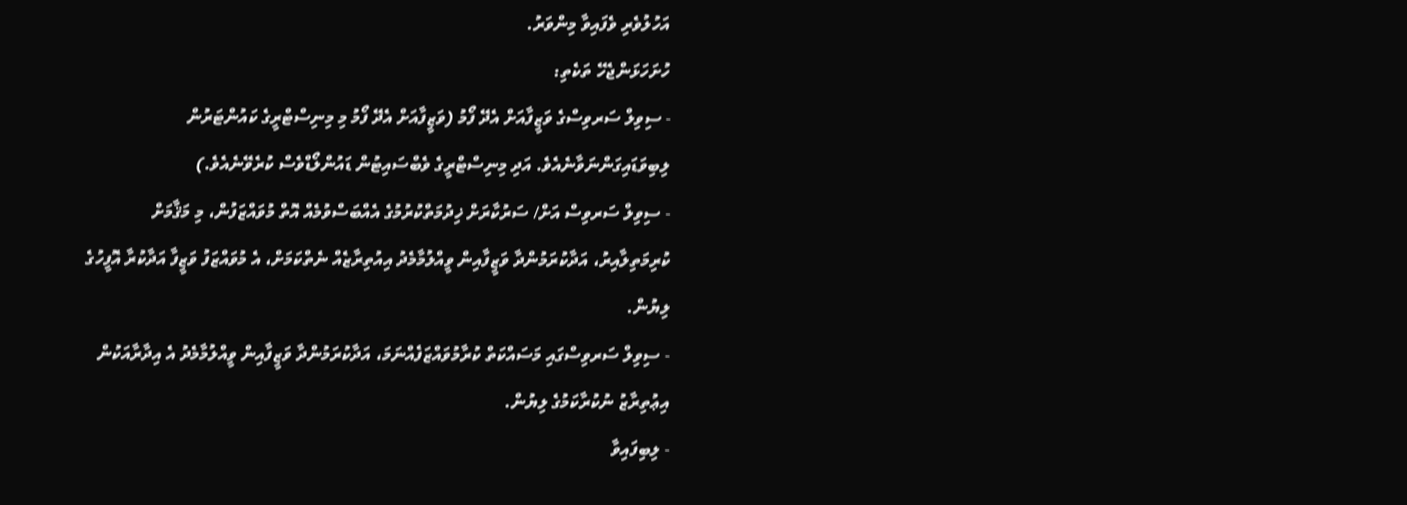އަހުލުވެރި ވެފައިވާ މިންވަރު.
ހުށަހަޅަންޖެހޭ ތަކެތި:
- ސިވިލް ސަރވިސްގެ ވަޒީފާއަށް އެދޭ ފޯމު (ވަޒީފާއަށް އެދޭ ފޯމު މި މިނިސްޓްރީގެ ކައުންޓަރުން ލިބިވަޑައިގަންނަވާނެއެވެ. އަދި މިނިސްޓްރީގެ ވެބްސައިޓުން ޑައުންލޯޑްވެސް ކުރެވޭނެއެވެ.)
- ސިވިލް ސަރވިސް އަށް/ ސަރުކާރަށް ޚިދުމަތްކުރުމުގެ އެއްބަސްވުމެއް އޮތް މުވައްޒަފުން، މި މަޤާމަށް ކުރިމަތިލާއިރު، އަދާކުރަމުންދާ ވަޒީފާއިން ވީއްލުމާމެދު އިއުތިރާޒެއް ނެތްކަމަށް، އެ މުވައްޒަފު ވަޒީފާ އަދާކުރާ އޮފީހުގެ ލިޔުން.
- ސިވިލް ސަރވިސްގައި މަސައްކަތް ކުރާމުވައްޒަފެއްނަމަ، އަދާކުރަމުންދާ ވަޒީފާއިން ވީއްލުމާމެދު އެ އިދާރާއަކުން އިޢުތިރާޒު ނުކުރާކަމުގެ ލިޔުން.
- ލިބިފައިވާ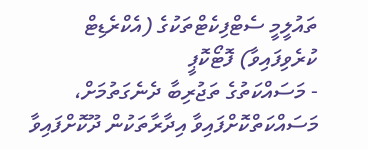ތައުލީމީ ސެޓްފިކެޓްތަކުގެ (އެކްރެޑިޓް ކުރެވިފައިވާ) ފޮޓޯކޮޕީ
- މަސައްކަތުގެ ތަޖުރިބާ ދެނެގަތުމަށް، މަސައްކަތްކޮށްފައިވާ އިދާރާތަކުން ދޫކޮށްފައިވާ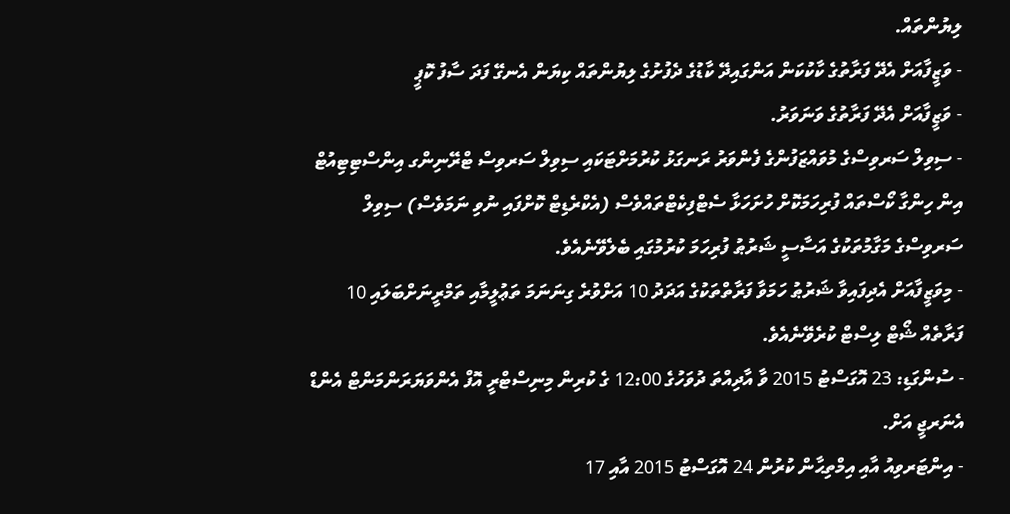ލިޔުންތައް.
- ވަޒީފާއަށް އެދޭ ފަރާތުގެ ކާކުކަން އަންގައިދޭ ކާޑުގެ ދެފުށުގެ ލިޔުންތައް ކިޔަން އެނގޭ ފަދަ ސާފު ކޮޕީ
- ވަޒީފާއަށް އެދޭ ފަރާތުގެ ވަނަވަރު.
- ސިވިލް ސަރވިސްގެ މުވައްޒަފުންގެ ފެންވަރު ރަނގަޅު ކުރުމަށްޓަކައި ސިވިލް ސަރވިސް ޓްރޭނިންގ އިންސްޓިޓިއުޓް އިން ހިންގާ ކޯސްތައް ފުރިހަމަކޮށް ހުށަހަޅާ ސެޓްފިކެޓްތައްވެސް (އެކްރެޑިޓް ކޮށްފައި ނުވި ނަމަވެސް) ސިވިލް ސަރވިސްގެ މަގާމުތަކުގެ އަސާސީ ޝަރުޠު ފުރިހަމަ ކުރުމުގައި ބެލެވޭނެއެވެ.
- މިވަޒީފާއަށް އެދިފައިވާ ޝަރުޠު ހަމަވާ ފަރާތްތަކުގެ އަދަދު 10 އަށްވުރެ ގިނަނަމަ ތަޢުލީމާއި ތަމްރީނަށްބަލައި 10 ފަރާތެއް ޝޯޓް ލިސްޓް ކުރެވޭނެއެވެ.
- ސުންގަޑި: 23 އޮގަސްޓު 2015 ވާ އާދިއްތަ ދުވަހުގެ 12:00 ގެ ކުރިން މިނިސްޓްރީ އޮފް އެންވަޔަރަންމަންޓް އެންޑް އެނަރޖީ އަށް.
- އިންޓަރވިއު އާއި އިމްތިޙާން ކުރުން 24 އޮގަސްޓު 2015 އާއި 17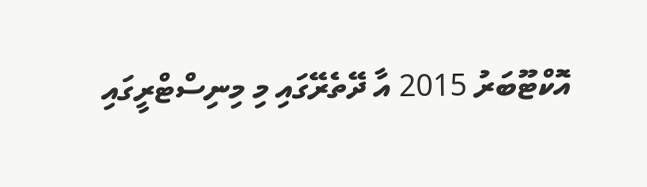އޮކްޓޫބަރު 2015 އާ ދޭތެރޭގައި މި މިނިސްޓްރީގައި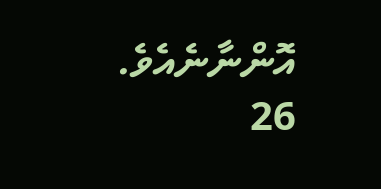އޮންނާނެއެވެ.
26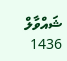ޝައްވާލް 1436